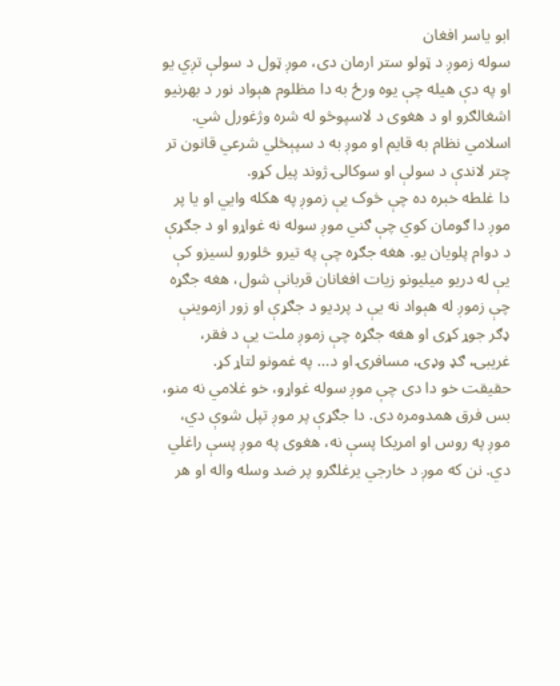ابو یاسر افغان
سوله زموږ د ټولو ستر ارمان دی، موږ ټول د سولې تږي یو او په دې هیله چې یوه ورځ به دا مظلوم هېواد نور د بهرنیو اشغالګرو او د هغوی د لاسپوڅو له شره وژغورل شي. اسلامي نظام به قایم او موږ به د سپېڅلي شرعي قانون تر چتر لاندې د سولې او سوکالۍ ژوند پیل کړو.
دا غلطه خبره ده چې څوک یې زموږ په هکله وایي او یا پر موږ دا ګومان کوي چې ګني موږ سوله نه غواړو او د جګړې د دوام پلویان یو. هغه جګړه چې په تیرو څلورو لسیزو کې یې له دریو میلیونو زیات افغانان قربانې شول، هغه جګړه چې زموږ له هېواد نه یې د پردیو د جګړې او زور ازموینې ډګر جوړ کړی او هغه جګړه چې زموږ ملت یې د فقر، غریبۍ، ګډ وډۍ، مسافرۍ او د… په غمونو لتاړ کړ.
حقیقت خو دا دی چې موږ سوله غواړو، خو غلامي نه منو، بس فرق همدومره دی. دا جګړې پر موږ تپل شوې دي، موږ په روس او امریکا پسې نه، هغوی په موږ پسې راغلي دي. نن که موږ د خارجي یرغلګرو پر ضد وسله واله او هر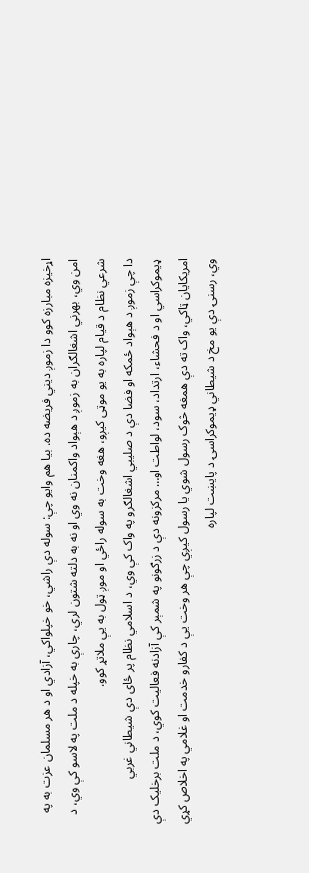اړخیزه مبارزه کوو دا زموږ دیني فریضه ده. بیا هم وایو چې: سوله دې راشي، خو خپلواکي، آزادي او د هر مسلمان عزت به په امن وي، بهرني اشغالګران به زموږ د هېواد واکمنان نه وي او نه به دلته شتون لري، چارې به خپله د ملت په لاسو کې وي، د شرعي نظام د قیام لپاره به یو موټی کیږو، هغه وخت به سوله راځي او موږ ټول به یې ملاتړ کوو.
دا چې زموږ د هېواد ځمکه او فضا دې د صلیبي اشغالګرو په واک کې وي، د اسلامي نظام پر ځای دې شیطاني غربي ډیموکراسي او د فحشاء، ارتداد، سود، لواطت او… مرکزونه دې د زرګونو په شمېر کې آزادنه فعالیت کوي، د ملت برخلیک دې امریکایان ټاکي، واک ته دې همغه څوک رسول شوي یا رسول کیږي چې هر وخت یې د کفارو خدمت او غلامي په اخلاص کړي وي، رسنۍ دې یو مخ د شیطاني ډیموکراسۍ د پایښت لپاره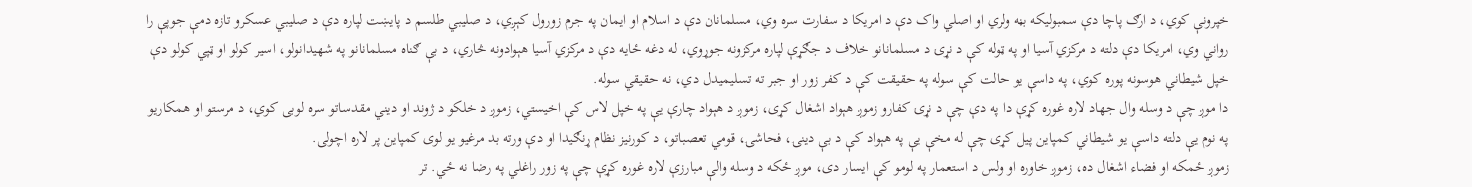خپرونې کوي، د ارګ پاچا دې سمبولیکه بڼه ولري او اصلي واک دې د امریکا د سفارت سره وي، مسلمانان دې د اسلام او ایمان په جرم زورول کېږي، د صلیبي طلسم د پایښت لپاره دې د صلیبي عسکرو تازه دمې جوپې را رواني وي، امریکا دې دلته د مرکزي آسیا او په ټوله کې د نړۍ د مسلمانانو خلاف د جګړې لپاره مرکزونه جوړوي، له دغه ځایه دې د مرکزي آسیا هېوادونه څاري، د بې ګناه مسلمانانو په شهیدانولو، اسیر کولو او ټپي کولو دې خپل شیطاني هوسونه پوره کوي، په داسې یو حالت کې سوله په حقیقت کې د کفر زور او جبر ته تسلیمیدل دي، نه حقیقي سوله.
دا موږ چې د وسله وال جهاد لاره غوره کړې دا په دې چې د نړۍ کفارو زموږ هېواد اشغال کړی، زموږ د هېواد چارې یې په خپل لاس کې اخیستي، زموږ د خلکو د ژوند او دیني مقدساتو سره لوبی کوي، د مرستو او همکاریو په نوم یې دلته داسې یو شیطاني کمپاین پیل کړی چې له مخې یې په هېواد کې د بې دینۍ، فحاشۍ، قومي تعصباتو، د کورنیز نظام ړنګیدا او دې ورته بد مرغیو یو لوی کمپاین پر لاره اچولی.
زموږ ځمکه او فضاء اشغال ده، زموږ خاوره او ولس د استعمار په لومو کې ایسار دی، موږ ځکه د وسله والې مبارزې لاره غوره کړې چې په زور راغلي په رضا نه ځي. تر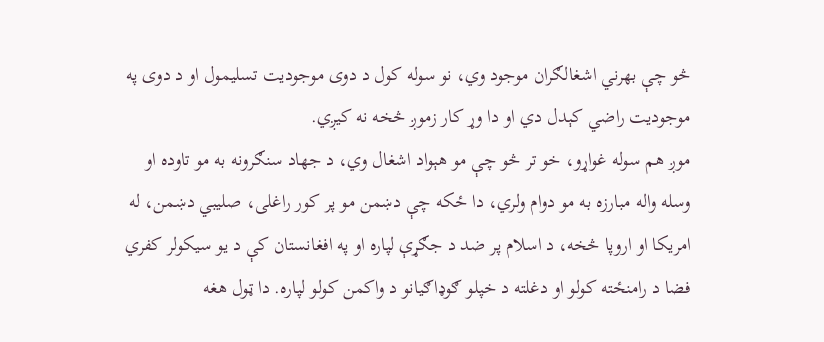څو چې بهرني اشغالګران موجود وي، نو سوله کول د دوی موجودیت تسلیمول او د دوی په موجودیت راضي کېدل دي او دا وړ کار زموږ څخه نه کیږي.
موږ هم سوله غواړو، خو تر څو چې مو هېواد اشغال وي، د جهاد سنګرونه به مو تاوده او وسله واله مبارزه به مو دوام ولري، دا ځکه چې دښمن مو پر کور راغلی، صلیبي دښمن، له امریکا او اروپا څخه، د اسلام پر ضد د جګړې لپاره او په افغانستان کې د یو سیکولر کفري فضا د رامنځته کولو او دغلته د خپلو ګوډاګیانو د واکمن کولو لپاره. دا ټول هغه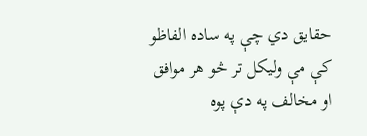حقایق دي چې په ساده الفاظو کې مې ولیکل تر څو هر موافق او مخالف په دې پوه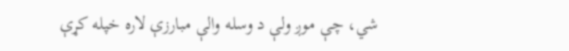شي، چې موږ ولې د وسله والې مبارزې لاره خپله کړې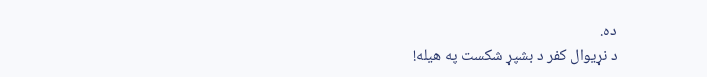ده.
د نړیوال کفر د بشپړ شکست په هیله!